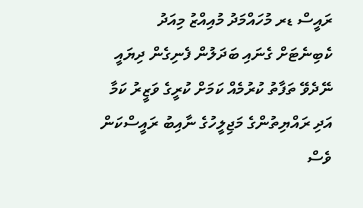ރައީސް ޑރ މުހައްމަދު މުއިއްޒު މިއަދު ކެބިނެޓަށް ގެނައި ބަދަލުން ފެނިގެން ދިޔައީ ނޭދެވޭ ތަފާތު ކުރުމެއް ކަމަށް ކުރީގެ ވަޒީރު ކަމާ އަދި ރައްޔިތުންގެ މަޖިލީހުގެ ނާއިބު ރައީސްކަން ވެސް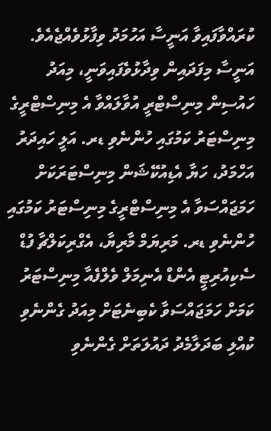ކުރައްވާފައިވާ އަނީސާ އަހުމަދު ވިފާޅުވެއްޖެއެވެ.
އަނީސާ މިފަދައިން ވިދާޅުވެފައިވަނީ، މިއަދު ހައުސިން މިނިސްޓްރީ އުވާލައްވާ އެ މިނިސްޓްރީގެ މިނިސްޓަރު ކަމުގައި ހުންނެވި ޑރ. އަލީ ހައިދަރު އަހްމަދު، ހަޔާ އެޑިއުކޭޝަން މިނިސްޓަރަކަށް ހަމަޖައްސަވާ އެ މިނިސްޓްރީގެ މިނިސްޓަރު ކަމުގައި ހުންނެވި ޑރ. މަރިޔަމް މާރިޔާ، އެގްރިކަލްޗާ ފުޑް ސެކިއުރިޓީ އެންޑް އެނިމަލް ވެލްފެއާ މިނިސްޓަރު ކަމަށް ހަމަޖައްސަވާ ކެބިނެޓަށް މިއަދު ގެންނެވި ކުއްލި ބަދަލާމެދު ދައުލަތަށް ގެންނެވި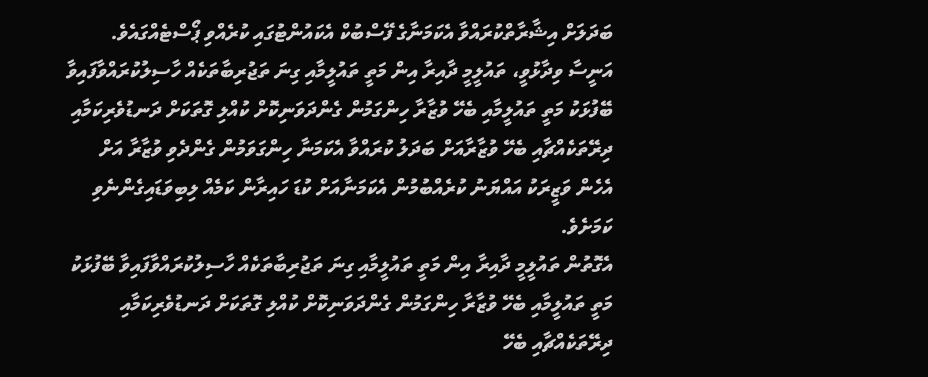ބަދަލަށް އިޝާރާތްކުރައްވާ އެކަމަނާގެ ފޭސްބުކް އެކައުންޓުގައި ކުރެއްވި ޕޯސްޓެއްގައެވެ.
އަނީސާ ވިދާޅުވީ، ތައުލީމީ ދާއިރާ އިން މަތީ ތައުލީމާއި ގިނަ ތަޖުރިބާތަކެއް ހާސިލުކުރައްވާފައިވާ ބޭފުޅަކު މަތީ ތައުލީމާއި ބެހޭ ވުޒާރާ ހިންގަމުން ގެންދަވަނިކޮށް ކުއްލި ގޮތަކަށް ދަނޑުވެރިކަމާއި ދިރޭތަކެއްޗާއި ބެހޭ ވުޒާރާއަށް ބަދަލު ކުރައްވާ އެކަމަނާ ހިންގަވަމުން ގެންދެވި ވުޒާރާ އަށް އެހެން ވަޒީރަކު އައްޔަނު ކުރެއްބުމުން އެކަމަނާއަށް ކުޑަ ހައިރާން ކަމެއް ލިބިވަޑައިގެންނެވި ކަމަށެވެ.
އެގޮތުން ތައުލީމީ ދާއިރާ އިން މަތީ ތައުލީމާއި ގިނަ ތަޖުރިބާތަކެއް ހާސިލުކުރައްވާފައިވާ ބޭފުޅަކު މަތީ ތައުލީމާއި ބެހޭ ވުޒާރާ ހިންގަމުން ގެންދަވަނިކޮށް ކުއްލި ގޮތަކަށް ދަނޑުވެރިކަމާއި ދިރޭތަކެއްޗާއި ބެހޭ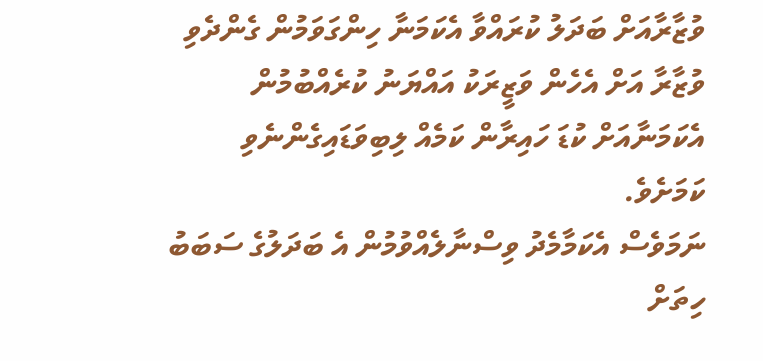ވުޒާރާއަށް ބަދަލު ކުރައްވާ އެކަމަނާ ހިންގަވަމުން ގެންދެވި ވުޒާރާ އަށް އެހެން ވަޒީރަކު އައްޔަނު ކުރެއްބުމުން އެކަމަނާއަށް ކުޑަ ހައިރާން ކަމެއް ލިބިވަޑައިގެންނެވި ކަމަށެވެ.
ނަމަވެސް އެކަމާމެދު ވިސްނާލެއްވުމުން އެ ބަދަލުގެ ސަބަބު ހިތަށް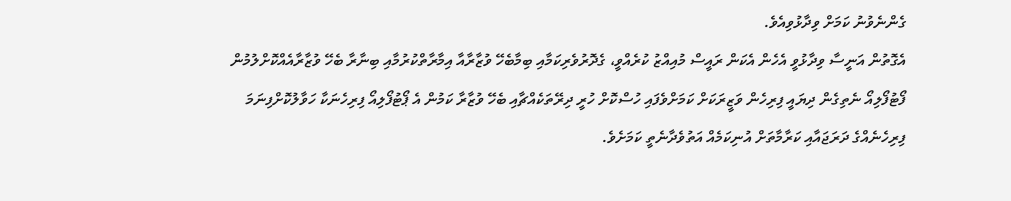ގެންނެވުނު ކަމަށް ވިދާޅުވިއެވެ.
އެގޮތުން އަނީސާ ވިދާޅުވީ އެހެން އެކަން ރައީސް މުއިއްޒު ކުރެއްވީ، ގެދޮރުވެރިކަމާއި ބިމާބެހޭ ވުޒާރާއާ އިމާރާތްކުރުމާއި ބިނާރާ ބެހޭ ވުޒާރާއެއްކޮށްލުމުން ފޯޓުފޯލިއޯ ނެތިގެން ދިޔައީ ފިރިހެން ވަޒީރަކަށް ކަމަށްވެފައި ހުސްކޮށް ހުރީ ދިރޭތަކެއްޗާއި ބެހޭ ވުޒާރާ ކަމުން އެ ޕޯޓުފޯލިއޯ ފިރިހެނަކާ ހަވާލުކޮށްފިނަމަ ފިރިހެނެއްގެ ދަރަޖައާއި ކަރާމާތަށް އުނިކަމެއް އަތުވެދާނެތީ ކަމަށެވެ.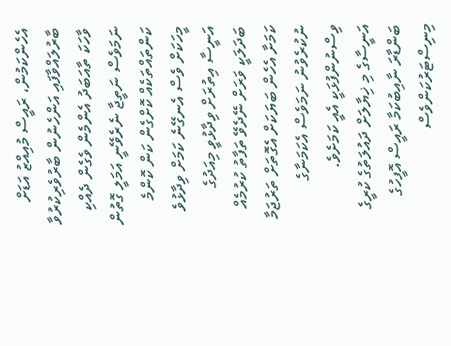އެހެންކަމުން، ރައީސް މުއިއްޒު އަޑަށް ބާރުލައްވާފައި އަންހެނުން ބާރުވެރިކުރުވާ ވާހަކަ ތާއަބަދު އެންމެން ވެގެން ދެއްކި ނަމަވެސް ނަތީޖާ ނެރެވޭނީ އަމަލީ ގޮތުން ކަންތައްތަކެއް ކޮށްގެން ކަން ކޮންމެ މީހަކަށް ވެސް އެނގޭނެ ކަމަށް ވިދާޅުވެ އަނީސާ އިތުރަށް ވިދާޅުވީ މިއަދުގެ ބަދަލަކީ ވަރަށް ނޭދެވޭ ތަފާތު ކުރުމެއް ކަމަށާ އެހެން ބަޔަކަށް އެގޮތަށް ތަރުޖަމާ ނުކުރެވުނު ނަމަވެސް އެކަމަނާގެ ވިސްނުންފުޅަކީ އެއީ ކަމަށެވެ.
އަނީސާގެ މި ޚިޔާލަށް ދައުލަތުގެ ކުރީގެ ބަންޑާރަ ނާއިބުކަމާ ރައީސް އޮފީހުގެ މިނިސްޓަރުކަންވެސް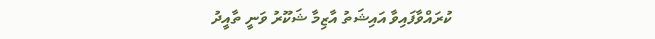ކުރައްވާފައިވާ އައިޝަތު އާޒިމާ ޝަކޫރު ވަނީ ތާއީދު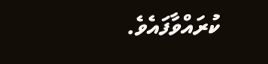ކުރައްވާފައެވެ.